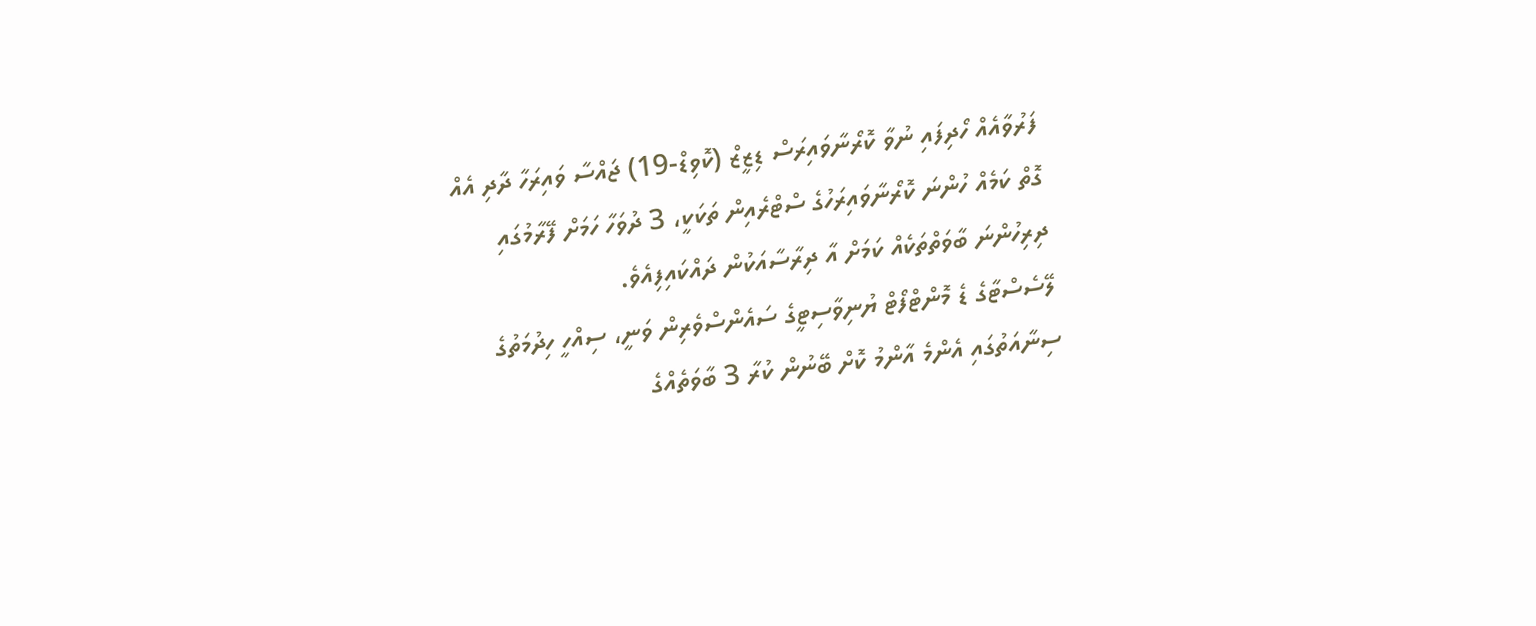ފަރުވާއެއް ހޯދިފައި ނުވާ ކޮރޯނާވައިރަސް ޑިޒީޒް (ކޮވިޑް-19) ޖައްސާ ވައިރަހާ ދާދި އެއް ގޮތް ކަމެއް ހުންނަ ކޮރޯނާވައިރަހުގެ ސްޓްރެއިން ތަކަކީ، 3 ދުވަހާ ހަމަށް ފޭރާމުގައި ދިރިހުންނަ ބާވަތްތަކެއް ކަމަށް އާ ދިރާސާއަކުން ދައްކައިފިއެވެ.
ލޭސެސްޓާގެ ޑެ މޮންޓްފޯޓް ޔުނިވާސިޓީގެ ސައެންސްވެރިން ވަނީ، ސިއްހީ ހިދުމަތުގެ ސިނާއަތުގައި އެންމެ އާންމު ކޮށް ބޭނުން ކުރާ 3 ބާވަތެއްގެ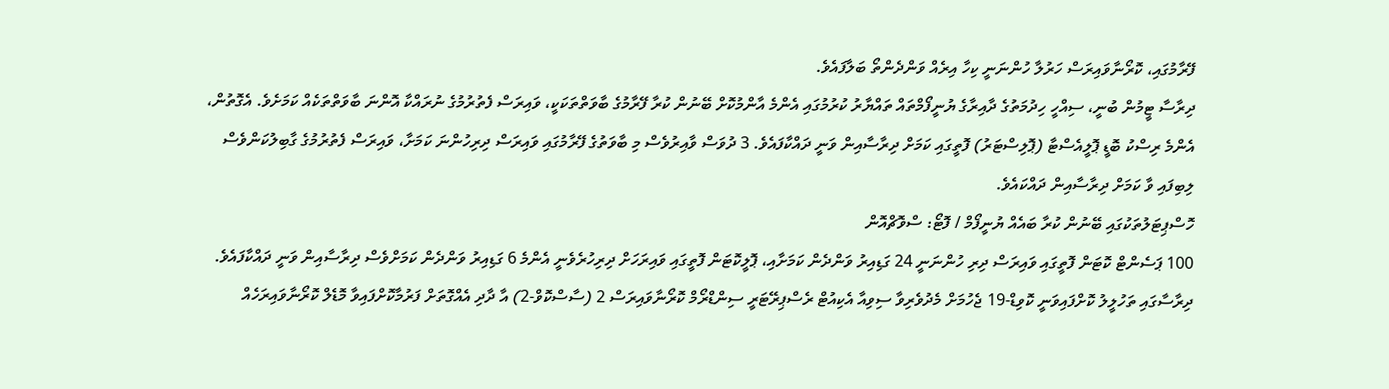ފޭރާމުގައި، ކޮރޯނާވައިރަސް ހަރުލާ ހުންނަނީ ކިހާ އިރެއް ވަންދެންތޯ ބަލާފައެވެ.
ދިރާސާ ޓީމުން ބުނީ، ސިއްހީ ހިދުމަތުގެ ދާއިރާގެ ޔުނީފޯމްތައް ތައްޔާރު ކުރުމުގައި އެންމެ އާންމުކޮށް ބޭނުން ކުރާ ފޭރާމުގެ ބާވަތްތަކަކީ، ވައިރަސް ފެތުރުމުގެ ނުރައްކާ އޮންނަ ބާވަތްތަކެއް ކަމަށެވެ. އެގޮތުން، އެންމެ ރިސްކު ބޮޑީ ޕޮލީއެސްޓާ (ޕޮލިސްޓަރު) ފޮތީގައި ކަމަށް ދިރާސާއިން ވަނީ ދައްކާފައެވެ. 3 ދުވަސް ވާއިރުވެސް މި ބާވަތުގެ ފޭރާމުގައި ވައިރަސް ދިރިހުންނަ ކަމަށާ، ވައިރަސް ފެތުރުމުގެ ގާބިލުކަންވެސް ލިބިފައި ވާ ކަމަށް ދިރާސާއިން ދައްކައެވެ.
ހޮސްޕިޓަލުތަކުގައި ބޭނުން ކުރާ ބައެއް ޔުނީފޯމް / ފޮޓޯ: ސްވޮޗްއޮން
100 ޕަސެންޓް ކޮޓަން ފޮތީގައި ވައިރަސް ދިރި ހުންނަނީ 24 ގަޑިއިރު ވަންދެން ކަމަށާއި، ޕޮލީކޮޓަން ފޮތީގައި ވައިރަހަށް ދިރިހުރެވެނީ އެންމެ 6 ގަޑިއިރު ވަންދެން ކަމަށްވެސް ދިރާސާއިން ވަނީ ދައްކާފައެވެ.
ދިރާސާގައި ތަހުލީލު ކޮށްފައިވަނީ ކޮވިޑް-19 ޖެހުމަށް މެދުވެރިވާ ސިވިއާ އެކިއުޓް ރެސްޕިރޭޓަރީ ސިންޑްރޯމް ކޮރޯނާވައިރަސް 2 (ސާސްކޮވް-2) އާ ދާދި އެއްގޮތަށް ފަރުމާކޮށްފައިވާ މޮޑެލް ކޮރޯނާވައިރަހެއް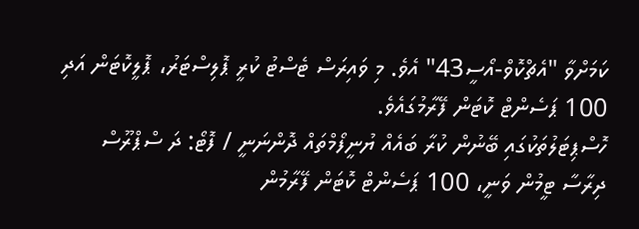ކަމަށްވާ "އެޗްކޮވް-އޯސީ43" އެވެ. މި ވައިރަސް ޓެސްޓު ކުރީ ޕޮލިސްޓަރު، ޕޮލީކޮޓަން އަދި 100 ޕަސެންޓް ކޮޓަން ފޭރާމުގައެވެ.
ހޮސްޕިޓަލުތަކުގައި ބޭނުން ކުރާ ބައެއް ޔުނީފޯމްތައް ދޮންނަނީ / ފޮޓޯ: ދަ ސްޕްރޫސް
ދިރާސާ ޓީމުން ވަނީ، 100 ޕަސެންޓް ކޮޓަން ފޭރާމުން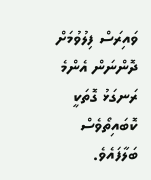ވައިރަސް ފިލުވުމަށް ދޮންނަން އެންމެ ރަނގަޅު ގޮތަކީ ކޮބައިތޯވެސް ބަލާފައެވެ.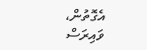އެގޮތުން، ވައިރަސް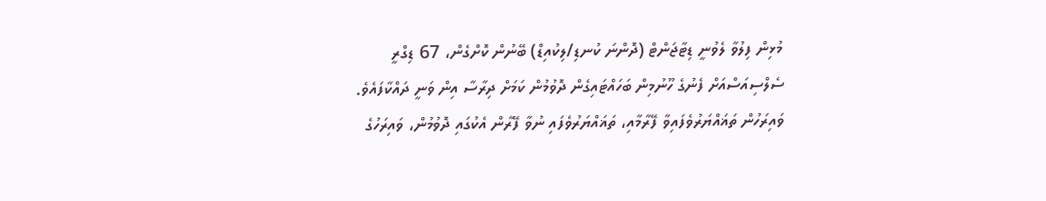މުޅިން ފިލުވާ ލެވުނީ ޑިޓާޖަންޓް (ދޮންނަ ކުނޑި/ލިކުއިޑް) ބޭނުން ކޮށްގެން، 67 ޑިގްރީ ސެލްސިއަސްއަށް ފެނުގެ ހޫނުމިން ބަހައްޓައިގެން ދޮވުމުން ކަމަށް ދިރާސާ އިން ވަނީ ދައްކާފައެވެ.
ވައިރަހުން ތަޣައްޔަރުވެފައިވާ ފޭރާމާއި، ތަޣައްޔަރުވެފައި ނުވާ ފޭރާން އެކުގައި ދޮވުމުން، ވައިރަހުގެ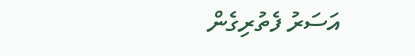އަސަރު ފެތުރިގެން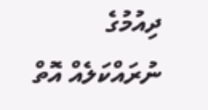ދިއުމުގެ ނުރައްކަލެއް އޮތް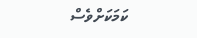ކަމަކަށްވެސް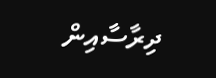ދިރާސާއިން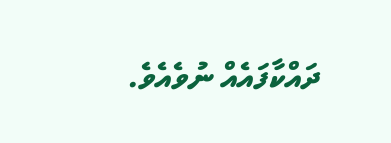ދައްކާފައެއް ނުވެއެވެ.